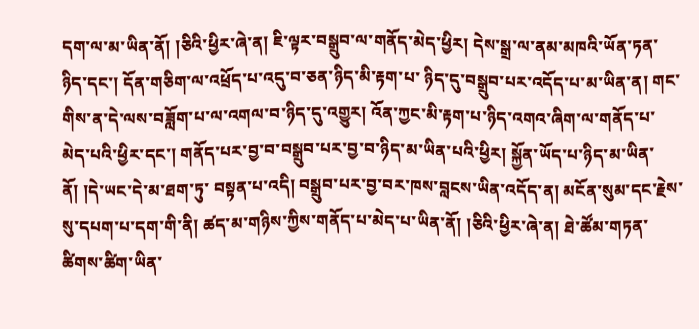དག་ལ་མ་ཡིན་ནོ། །ཅིའི་ཕྱིར་ཞེ་ན། ཇི་ལྟར་བསྒྲུབ་ལ་གནོད་མེད་ཕྱིར། དེས་སྒྲ་ལ་ནམ་མཁའི་ཡོན་ཏན་ཉིད་དང་། དོན་གཅིག་ལ་འཕྲོད་པ་འདུ་བ་ཅན་ཉིད་མི་རྟག་པ་ ཉིད་དུ་བསྒྲུབ་པར་འདོད་པ་མ་ཡིན་ན། གང་གིས་ན་དེ་ལས་བཟློག་པ་ལ་འགལ་བ་ཉིད་དུ་འགྱུར། འོན་ཀྱང་མི་རྟག་པ་ཉིད་འགའ་ཞིག་ལ་གནོད་པ་མེད་པའི་ཕྱིར་དང་། གནོད་པར་བྱ་བ་བསྒྲུབ་པར་བྱ་བ་ཉིད་མ་ཡིན་པའི་ཕྱིར། སྐྱོན་ཡོད་པ་ཉིད་མ་ཡིན་ནོ། །དེ་ཡང་དེ་མ་ཐག་ཏུ་ བསྟན་པ་འདི། བསྒྲུབ་པར་བྱ་བར་ཁས་བླངས་ཡིན་འདོད་ན། མངོན་སུམ་དང་རྗེས་སུ་དཔག་པ་དག་གི་ནི། ཚད་མ་གཉིས་ཀྱིས་གནོད་པ་མེད་པ་ཡིན་ནོ། །ཅིའི་ཕྱིར་ཞེ་ན། ཐེ་ཚོམ་གཏན་ཚིགས་ཚིག་ཡིན་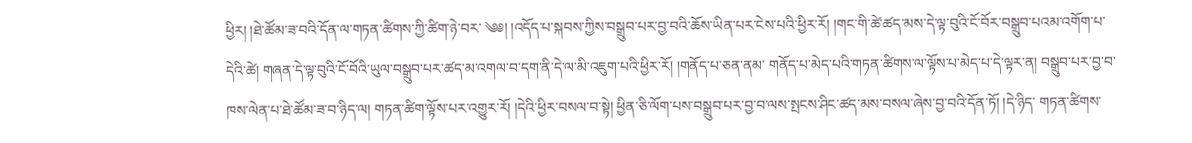ཕྱིར། །ཐེ་ཚོམ་ཟ་བའི་དོན་ལ་གཏན་ཚིགས་ཀྱི་ཚིག་ཉེ་བར་ ༄༅། །འདོད་པ་སྐབས་ཀྱིས་བསྒྲུབ་པར་བྱ་བའི་ཆོས་ཡིན་པར་ངེས་པའི་ཕྱིར་རོ། །གང་གི་ཚེ་ཚད་མས་དེ་ལྟ་བུའི་ངོ་བོར་བསྒྲུབ་པའམ་འགོག་པ་དེའི་ཚེ། གཞན་དེ་ལྟ་བུའི་ངོ་བོའི་ཡུལ་བསྒྲུབ་པར་ཚད་མ་འགལ་བ་དག་ནི་དེ་ལ་མི་འཇུག་པའི་ཕྱིར་རོ། །གནོད་པ་ཅན་ནམ་ གནོད་པ་མེད་པའི་གཏན་ཚིགས་ལ་ལྟོས་པ་མེད་པ་དེ་ལྟར་ན། བསྒྲུབ་པར་བྱ་བ་ཁས་ལེན་པ་ཐེ་ཚོམ་ཟ་བ་ཉིད་ལ། གཏན་ཚིག་ལྟོས་པར་འགྱུར་རོ། །དེའི་ཕྱིར་བསལ་བ་སྟེ། ཕྱིན་ཅི་ལོག་པས་བསྒྲུབ་པར་བྱ་བ་ལས་སྤངས་ཤིང་ཚད་མས་བསལ་ཞེས་བྱ་བའི་དོན་ཏོ། །དེ་ཉིད་ གཏན་ཚིགས་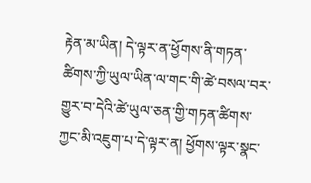རྟེན་མ་ཡིན། དེ་ལྟར་ན་ཕྱོགས་ནི་གཏན་ཚིགས་ཀྱི་ཡུལ་ཡིན་ལ་གང་གི་ཚེ་བསལ་བར་གྱུར་བ་དེའི་ཚེ་ཡུལ་ཅན་གྱི་གཏན་ཚིགས་ཀྱང་མི་འཇུག་པ་དེ་ལྟར་ན། ཕྱོགས་ལྟར་སྣང་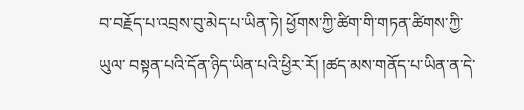བ་བརྗོད་པ་འབྲས་བུ་མེད་པ་ཡིན་ཏེ། ཕྱོགས་ཀྱི་ཚིག་གི་གཏན་ཚིགས་ཀྱི་ཡུལ་ བསྟན་པའི་དོན་ཉིད་ཡིན་པའི་ཕྱིར་རོ། །ཚད་མས་གནོད་པ་ཡིན་ན་དེ་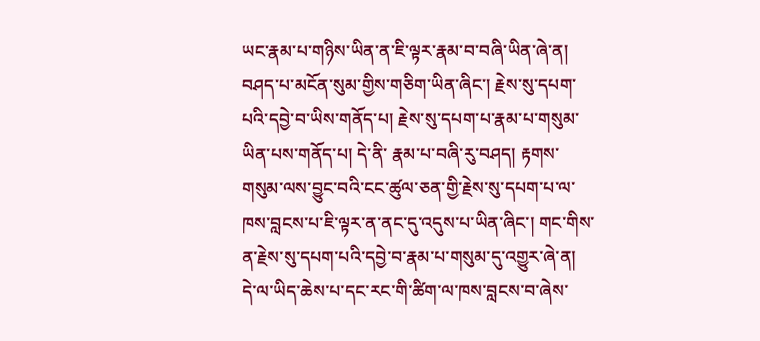ཡང་རྣམ་པ་གཉིས་ཡིན་ན་ཇི་ལྟར་རྣམ་བ་བཞི་ཡིན་ཞེ་ན། བཤད་པ་མངོན་སུམ་གྱིས་གཅིག་ཡིན་ཞིང་། རྗེས་སུ་དཔག་པའི་དབྱེ་བ་ཡིས་གནོད་པ། རྗེས་སུ་དཔག་པ་རྣམ་པ་གསུམ་ཡིན་པས་གནོད་པ། དེ་ནི་ རྣམ་པ་བཞི་རུ་བཤད། རྟགས་གསུམ་ལས་བྱུང་བའི་ངང་ཚུལ་ཅན་གྱི་རྗེས་སུ་དཔག་པ་ལ་ཁས་བླངས་པ་ཇི་ལྟར་ན་ནང་དུ་འདུས་པ་ཡིན་ཞིང་། གང་གིས་ན་རྗེས་སུ་དཔག་པའི་དབྱེ་བ་རྣམ་པ་གསུམ་དུ་འགྱུར་ཞེ་ན། དེ་ལ་ཡིད་ཆེས་པ་དང་རང་གི་ཚིག་ལ་ཁས་བླངས་བ་ཞེས་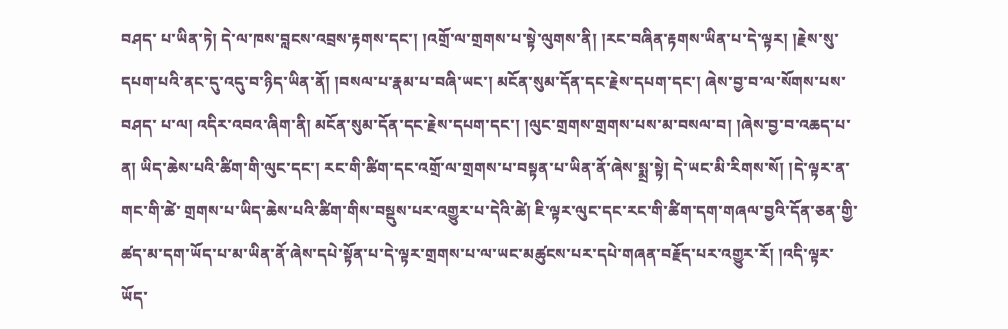བཤད་ པ་ཡིན་ཏེ། དེ་ལ་ཁས་བླངས་འབྲས་རྟགས་དང་། །འགྲོ་ལ་གྲགས་པ་སྟེ་ལུགས་ནི། །རང་བཞིན་རྟགས་ཡིན་པ་དེ་ལྟར། །རྗེས་སུ་དཔག་པའི་ནང་དུ་འདུ་བ་ཉིད་ཡིན་ནོ། །བསལ་པ་རྣམ་པ་བཞི་ཡང་། མངོན་སུམ་དོན་དང་རྗེས་དཔག་དང་། ཞེས་བྱ་བ་ལ་སོགས་པས་བཤད་ པ་ལ། འདིར་འབའ་ཞིག་ནི། མངོན་སུམ་དོན་དང་རྗེས་དཔག་དང་། །ལུང་གྲགས་གྲགས་པས་མ་བསལ་བ། །ཞེས་བྱ་བ་འཆད་པ་ན། ཡིད་ཆེས་པའི་ཚིག་གི་ལུང་དང་། རང་གི་ཚིག་དང་འགྲོ་ལ་གྲགས་པ་བསྟན་པ་ཡིན་ནོ་ཞེས་སྨྲ་སྟེ། དེ་ཡང་མི་རིགས་སོ། །དེ་ལྟར་ན་གང་གི་ཚེ་ གྲགས་པ་ཡིད་ཆེས་པའི་ཚིག་གིས་བསྡུས་པར་འགྱུར་པ་དེའི་ཚེ། ཇི་ལྟར་ལུང་དང་རང་གི་ཚིག་དག་གཞལ་བྱའི་དོན་ཅན་གྱི་ཚད་མ་དག་ཡོད་པ་མ་ཡིན་ནོ་ཞེས་དཔེ་སྟོན་པ་དེ་ལྟར་གྲགས་པ་ལ་ཡང་མཚུངས་པར་དཔེ་གཞན་བརྗོད་པར་འགྱུར་རོ། །འདི་ལྟར་ཡོད་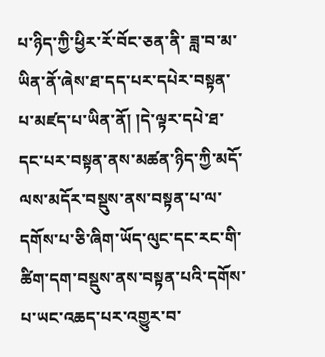པ་ཉིད་ཀྱི་ཕྱིར་རོ་བོང་ཅན་ནི་ ཟླ་བ་མ་ཡིན་ནོ་ཞེས་ཐ་དད་པར་དཔེར་བསྟན་པ་མཛད་པ་ཡིན་ནོ། །དེ་ལྟར་དཔེ་ཐ་དང་པར་བསྟན་ནས་མཚན་ཉིད་ཀྱི་མདོ་ལས་མདོར་བསྡུས་ནས་བསྟན་པ་ལ་དགོས་པ་ཅི་ཞིག་ཡོད་ལུང་དང་རང་གི་ཚིག་དག་བསྡུས་ནས་བསྟན་པའི་དགོས་པ་ཡང་འཆད་པར་འགྱུར་བ་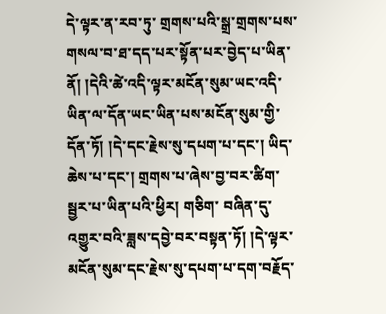དེ་ལྟར་ན་རབ་ཏུ་ གྲགས་པའི་སྒྲ་གྲགས་པས་གསལ་བ་ཐ་དད་པར་སྟོན་པར་བྱེད་པ་ཡིན་ནོ། །དེའི་ཚེ་འདི་ལྟར་མངོན་སུམ་ཡང་འདི་ཡིན་ལ་དོན་ཡང་ཡིན་པས་མངོན་སུམ་གྱི་དོན་ཏོ། །དེ་དང་རྗེས་སུ་དཔག་པ་དང་། ཡིད་ཆེས་པ་དང་། གྲགས་པ་ཞེས་བྱ་བར་ཚིག་སྦྱར་པ་ཡིན་པའི་ཕྱིར། གཅིག་ བཞིན་དུ་འགྱུར་བའི་ཟླས་དབྱེ་བར་བསྟན་ཏོ། །དེ་ལྟར་མངོན་སུམ་དང་རྗེས་སུ་དཔག་པ་དག་བརྗོད་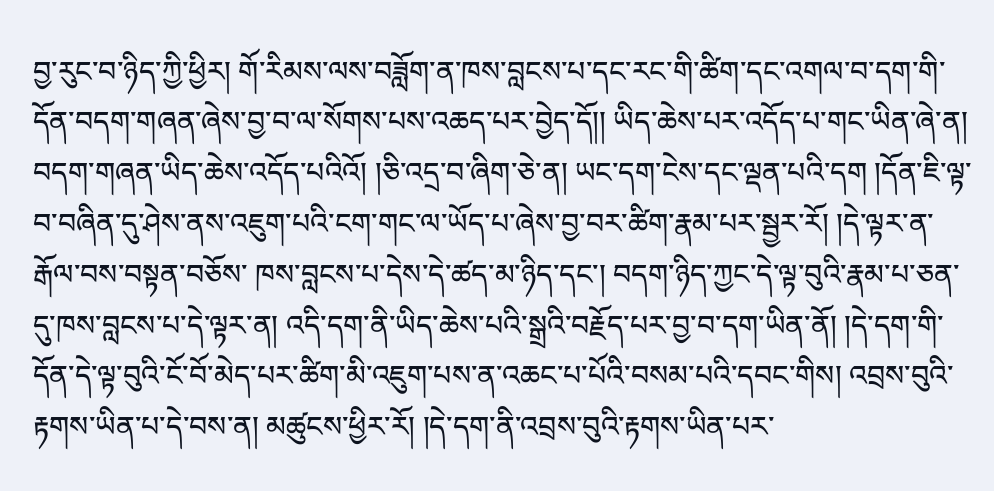བྱ་རུང་བ་ཉིད་ཀྱི་ཕྱིར། གོ་རིམས་ལས་བཟློག་ན་ཁས་བླངས་པ་དང་རང་གི་ཚིག་དང་འགལ་བ་དག་གི་དོན་བདག་གཞན་ཞེས་བྱ་བ་ལ་སོགས་པས་འཆད་པར་བྱེད་དོ།། ཡིད་ཆེས་པར་འདོད་པ་གང་ཡིན་ཞེ་ན། བདག་གཞན་ཡིད་ཆེས་འདོད་པའིའོ། །ཅི་འདྲ་བ་ཞིག་ཅེ་ན། ཡང་དག་ངེས་དང་ལྡན་པའི་དག །དོན་ཇི་ལྟ་བ་བཞིན་དུ་ཤེས་ནས་འཇུག་པའི་ངག་གང་ལ་ཡོད་པ་ཞེས་བྱ་བར་ཚིག་རྣམ་པར་སྦྱར་རོ། །དེ་ལྟར་ན་རྒོལ་བས་བསྟན་བཅོས་ ཁས་བླངས་པ་དེས་དེ་ཚད་མ་ཉིད་དང་། བདག་ཉིད་ཀྱང་དེ་ལྟ་བུའི་རྣམ་པ་ཅན་དུ་ཁས་བླངས་པ་དེ་ལྟར་ན། འདི་དག་ནི་ཡིད་ཆེས་པའི་སྒྲའི་བརྗོད་པར་བྱ་བ་དག་ཡིན་ནོ། །དེ་དག་གི་དོན་དེ་ལྟ་བུའི་ངོ་བོ་མེད་པར་ཚིག་མི་འཇུག་པས་ན་འཆང་པ་པོའི་བསམ་པའི་དབང་གིས། འབྲས་བུའི་ རྟགས་ཡིན་པ་དེ་བས་ན། མཚུངས་ཕྱིར་རོ། །དེ་དག་ནི་འབྲས་བུའི་རྟགས་ཡིན་པར་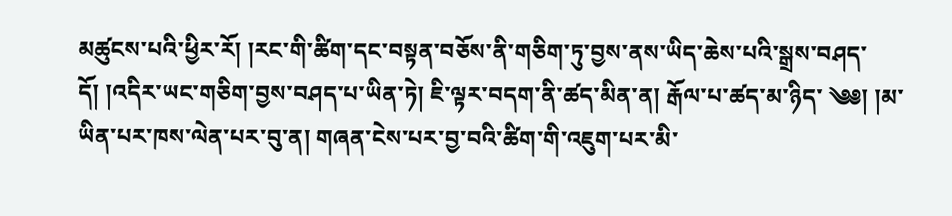མཚུངས་པའི་ཕྱིར་རོ། །རང་གི་ཚིག་དང་བསྟན་བཅོས་ནི་གཅིག་ཏུ་བྱས་ནས་ཡིད་ཆེས་པའི་སྒྲས་བཤད་དོ། །འདིར་ཡང་གཅིག་བྱས་བཤད་པ་ཡིན་ཏེ། ཇི་ལྟར་བདག་ནི་ཚད་མིན་ན། རྒོལ་པ་ཚད་མ་ཉིད་ ༄༅། །མ་ཡིན་པར་ཁས་ལེན་པར་བུ་ན། གཞན་ངེས་པར་བྱ་བའི་ཚིག་གི་འཇུག་པར་མི་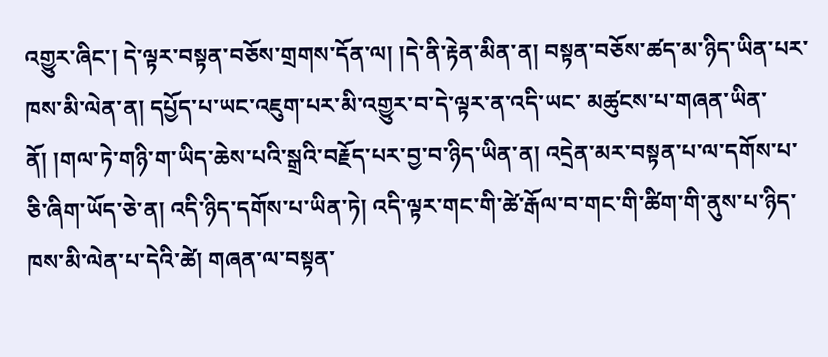འགྱུར་ཞིང་། དེ་ལྟར་བསྟན་བཅོས་གྲགས་དོན་ལ། །དེ་ནི་རྟེན་མིན་ན། བསྟན་བཅོས་ཚད་མ་ཉིད་ཡིན་པར་ཁས་མི་ལེན་ན། དཔྱོད་པ་ཡང་འཇུག་པར་མི་འགྱུར་བ་དེ་ལྟར་ན་འདི་ཡང་ མཚུངས་པ་གཞན་ཡིན་ནོ། །གལ་ཏེ་གཉི་ག་ཡིད་ཆེས་པའི་སྒྲའི་བརྗོད་པར་བྱ་བ་ཉིད་ཡིན་ན། འདྲེན་མར་བསྟན་པ་ལ་དགོས་པ་ཅི་ཞིག་ཡོད་ཅེ་ན། འདི་ཉིད་དགོས་པ་ཡིན་ཏེ། འདི་ལྟར་གང་གི་ཚེ་རྒོལ་བ་གང་གི་ཚིག་གི་ནུས་པ་ཉིད་ཁས་མི་ལེན་པ་དེའི་ཚེ། གཞན་ལ་བསྟན་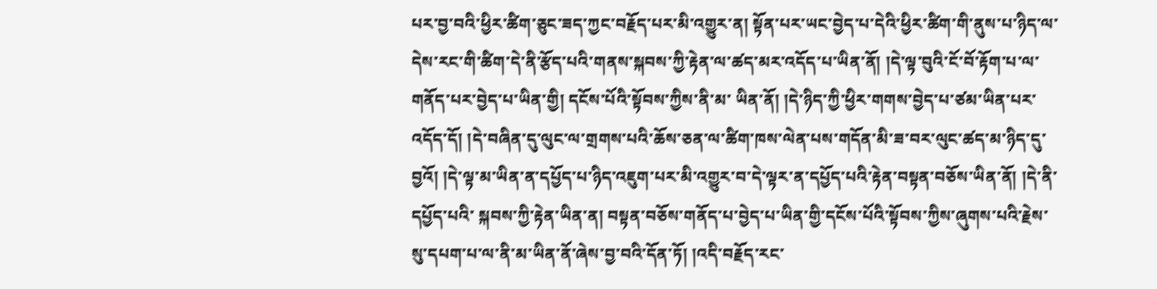པར་བྱ་བའི་ཕྱིར་ཚིག་ཅུང་ཟད་ཀྱང་བརྗོད་པར་མི་འགྱུར་ན། སྟོན་པར་ཡང་བྱེད་པ་དེའི་ཕྱིར་ཚིག་གི་ནུས་པ་ཉིད་ལ་དེས་རང་གི་ཚིག་དེ་ནི་རྩོད་པའི་གནས་སྐབས་ཀྱི་རྟེན་ལ་ཚད་མར་འདོད་པ་ཡིན་ནོ། །དེ་ལྟ་བུའི་ངོ་བོ་རྟོག་པ་ལ་གནོད་པར་བྱེད་པ་ཡིན་གྱི། དངོས་པོའི་སྟོབས་ཀྱིས་ནི་མ་ ཡིན་ནོ། །དེ་ཉིད་ཀྱི་ཕྱིར་གགས་བྱེད་པ་ཙམ་ཡིན་པར་འདོད་དོ། །དེ་བཞིན་དུ་ལུང་ལ་གྲགས་པའི་ཆོས་ཅན་ལ་ཚིག་ཁས་ལེན་པས་གདོན་མི་ཟ་བར་ལུང་ཚད་མ་ཉིད་དུ་བྱའོ། །དེ་ལྟ་མ་ཡིན་ན་དཔྱོད་པ་ཉིད་འཇུག་པར་མི་འགྱུར་བ་དེ་ལྟར་ན་དཔྱོད་པའི་རྟེན་བསྟན་བཅོས་ཡིན་ནོ། །དེ་ནི་དཔྱོད་པའི་ སྐབས་ཀྱི་རྟེན་ཡིན་ན། བསྟན་བཅོས་གནོད་པ་བྱེད་པ་ཡིན་གྱི་དངོས་པོའི་སྟོབས་ཀྱིས་ཞུགས་པའི་རྗེས་སུ་དཔག་པ་ལ་ནི་མ་ཡིན་ནོ་ཞེས་བྱ་བའི་དོན་ཏོ། །འདི་བརྗོད་རང་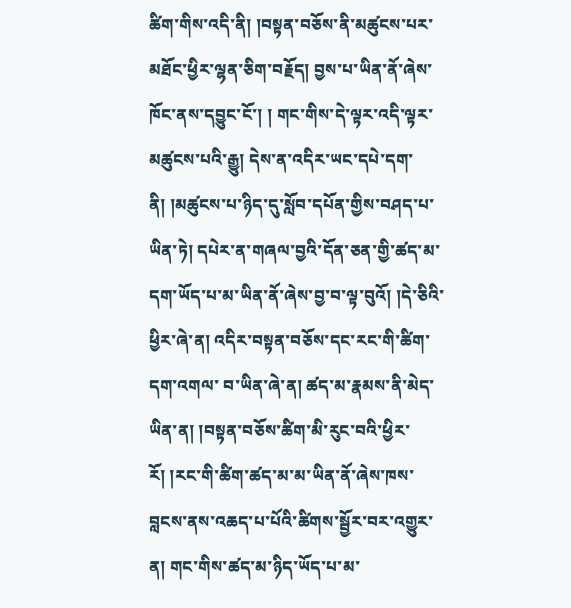ཚིག་གིས་འདི་ནི། །བསྟན་བཅོས་ནི་མཚུངས་པར་མཐོང་ཕྱིར་ལྷན་ཅིག་བརྗོད། བྱས་པ་ཡིན་ནོ་ཞེས་ཁོང་ནས་དབྱུང་ངོ་། ། གང་གིས་དེ་ལྟར་འདི་ལྟར་མཚུངས་པའི་རྒྱུ། དེས་ན་འདིར་ཡང་དཔེ་དག་ནི། །མཚུངས་པ་ཉིད་དུ་སློབ་དཔོན་གྱིས་བཤད་པ་ཡིན་ཏེ། དཔེར་ན་གཞལ་བྱའི་དོན་ཅན་གྱི་ཚད་མ་དག་ཡོད་པ་མ་ཡིན་ནོ་ཞེས་བྱ་བ་ལྟ་བུའོ། །དེ་ཅིའི་ཕྱིར་ཞེ་ན། འདིར་བསྟན་བཅོས་དང་རང་གི་ཚིག་དག་འགལ་ བ་ཡིན་ཞེ་ན། ཚད་མ་རྣམས་ནི་མེད་ཡིན་ན། །བསྟན་བཅོས་ཚིག་མི་རུང་བའི་ཕྱིར་རོ། །རང་གི་ཚིག་ཚད་མ་མ་ཡིན་ནོ་ཞེས་ཁས་བླངས་ནས་འཆད་པ་པོའི་ཚིགས་སྦྱོར་བར་འགྱུར་ན། གང་གིས་ཚད་མ་ཉིད་ཡོད་པ་མ་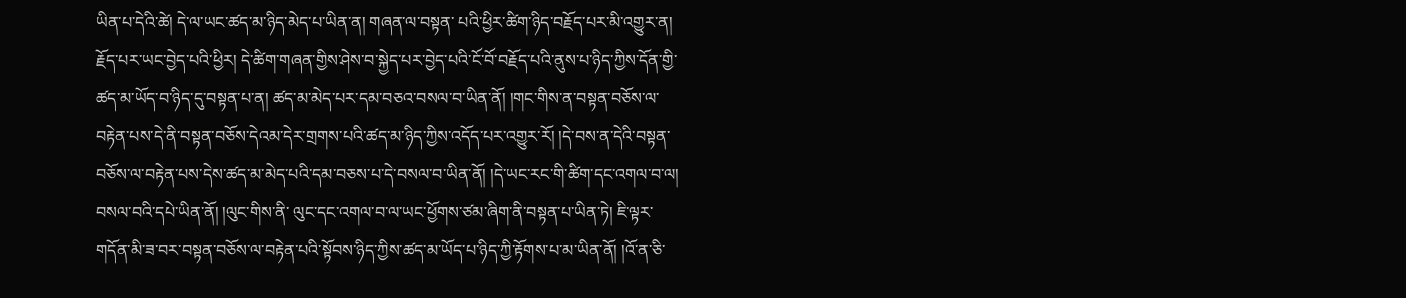ཡིན་པ་དེའི་ཚེ། དེ་ལ་ཡང་ཚད་མ་ཉིད་མེད་པ་ཡིན་ན། གཞན་ལ་བསྟན་ པའི་ཕྱིར་ཚིག་ཉིད་བརྗོད་པར་མི་འགྱུར་ན། རྗོད་པར་ཡང་བྱེད་པའི་ཕྱིར། དེ་ཚིག་གཞན་གྱིས་ཤེས་བ་སྐྱེད་པར་བྱེད་པའི་ངོ་བོ་བརྗོད་པའི་ནུས་པ་ཉིད་ཀྱིས་དོན་གྱི་ཚད་མ་ཡོད་བ་ཉིད་དུ་བསྟན་པ་ན། ཚད་མ་མེད་པར་དམ་བཅའ་བསལ་བ་ཡིན་ནོ། །གང་གིས་ན་བསྟན་བཅོས་ལ་ བརྟེན་པས་དེ་ནི་བསྟན་བཅོས་དེའམ་དེར་གྲགས་པའི་ཚད་མ་ཉིད་ཀྱིས་འདོད་པར་འགྱུར་རོ། །དེ་བས་ན་དེའི་བསྟན་བཅོས་ལ་བརྟེན་པས་དེས་ཚད་མ་མེད་པའི་དམ་བཅས་པ་དེ་བསལ་བ་ཡིན་ནོ། །དེ་ཡང་རང་གི་ཚིག་དང་འགལ་བ་ལ། བསལ་བའི་དཔེ་ཡིན་ནོ། །ལུང་གིས་ནི་ ལུང་དང་འགལ་བ་ལ་ཡང་ཕྱོགས་ཙམ་ཞིག་ནི་བསྟན་པ་ཡིན་ཏེ། ཇི་ལྟར་གདོན་མི་ཟ་བར་བསྟན་བཅོས་ལ་བརྟེན་པའི་སྟོབས་ཉིད་ཀྱིས་ཚད་མ་ཡོད་པ་ཉིད་ཀྱི་རྟོགས་པ་མ་ཡིན་ནོ། །འོ་ན་ཅི་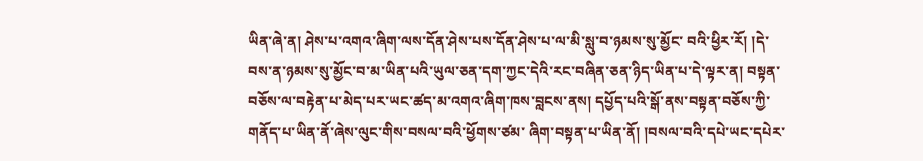ཡིན་ཞེ་ན། ཤེས་པ་འགའ་ཞིག་ལས་དོན་ཤེས་པས་དོན་ཤེས་པ་ལ་མི་སླུ་བ་ཉམས་སུ་མྱོང་ བའི་ཕྱིར་རོ། །དེ་བས་ན་ཉམས་སུ་མྱོང་བ་མ་ཡིན་པའི་ཡུལ་ཅན་དག་ཀྱང་དེའི་རང་བཞིན་ཅན་ཉིད་ཡིན་པ་དེ་ལྟར་ན། བསྟན་བཅོས་ལ་བརྟེན་པ་མེད་པར་ཡང་ཚད་མ་འགའ་ཞིག་ཁས་བླངས་ནས། དཔྱོད་པའི་སྒོ་ནས་བསྟན་བཅོས་ཀྱི་གནོད་པ་ཡིན་ནོ་ཞེས་ལུང་གིས་བསལ་བའི་ཕྱོགས་ཙམ་ ཞིག་བསྟན་པ་ཡིན་ནོ། །བསལ་བའི་དཔེ་ཡང་དཔེར་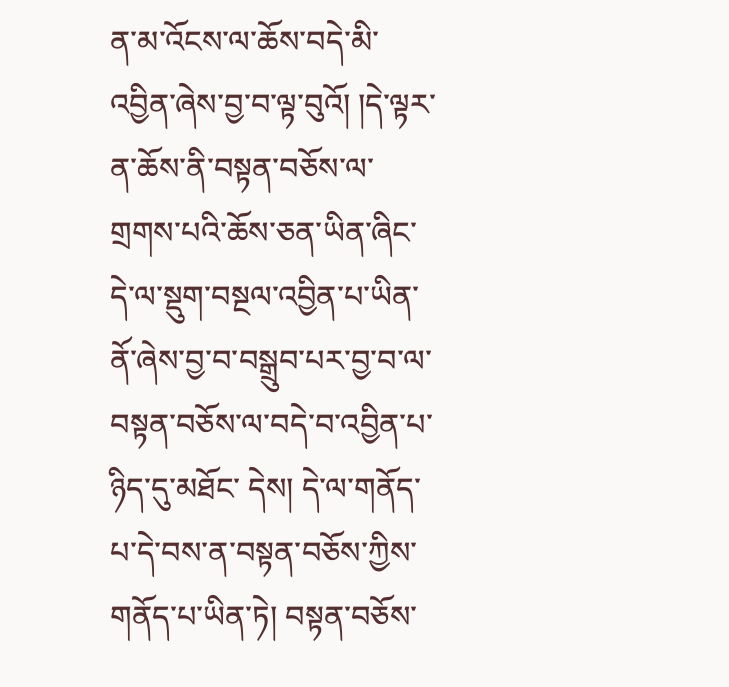ན་མ་འོངས་ལ་ཆོས་བདེ་མི་འབྱིན་ཞེས་བྱ་བ་ལྟ་བུའོ། །དེ་ལྟར་ན་ཆོས་ནི་བསྟན་བཅོས་ལ་གྲགས་པའི་ཆོས་ཅན་ཡིན་ཞིང་དེ་ལ་སྡུག་བསྔལ་འབྱིན་པ་ཡིན་ནོ་ཞེས་བྱ་བ་བསྒྲུབ་པར་བྱ་བ་ལ་བསྟན་བཅོས་ལ་བདེ་བ་འབྱིན་པ་ཉིད་དུ་མཐོང་ དེས། དེ་ལ་གནོད་པ་དེ་བས་ན་བསྟན་བཅོས་ཀྱིས་གནོད་པ་ཡིན་ཏེ། བསྟན་བཅོས་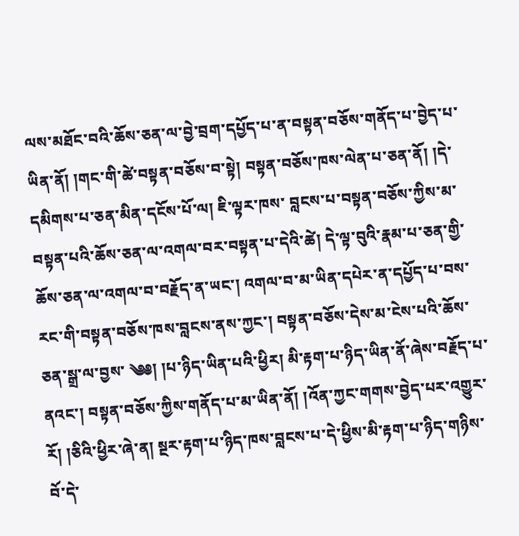ལས་མཐོང་བའི་ཆོས་ཅན་ལ་བྱེ་བྲག་དཔྱོད་པ་ན་བསྟན་བཅོས་གནོད་པ་བྱེད་པ་ཡིན་ནོ། །གང་གི་ཚེ་བསྟན་བཅོས་བ་སྟེ། བསྟན་བཅོས་ཁས་ལེན་པ་ཅན་ནོ། །དེ་དམིགས་པ་ཅན་མིན་དངོས་པོ་ལ། ཇི་ལྟར་ཁས་ བླངས་པ་བསྟན་བཅོས་ཀྱིས་མ་བསྟན་པའི་ཆོས་ཅན་ལ་འགལ་བར་བསྟན་པ་དེའི་ཚེ། དེ་ལྟ་བུའི་རྣམ་པ་ཅན་གྱི་ཆོས་ཅན་ལ་འགལ་བ་བརྗོད་ན་ཡང་། འགལ་བ་མ་ཡིན་དཔེར་ན་དཔྱོད་པ་བས་རང་གི་བསྟན་བཅོས་ཁས་བླངས་ནས་ཀྱང་། བསྟན་བཅོས་དེས་མ་ངེས་པའི་ཆོས་ཅན་སྒྲ་ལ་བྱས་ ༄༅། །པ་ཉིད་ཡིན་པའི་ཕྱིར། མི་རྟག་པ་ཉིད་ཡིན་ནོ་ཞེས་བརྗོད་པ་ནའང་། བསྟན་བཅོས་ཀྱིས་གནོད་པ་མ་ཡིན་ནོ། །འོན་ཀྱང་གགས་བྱེད་པར་འགྱུར་རོ། །ཅིའི་ཕྱིར་ཞེ་ན། སྔར་རྟག་པ་ཉིད་ཁས་བླངས་པ་དེ་ཕྱིས་མི་རྟག་པ་ཉིད་གཉིས་བོ་དེ་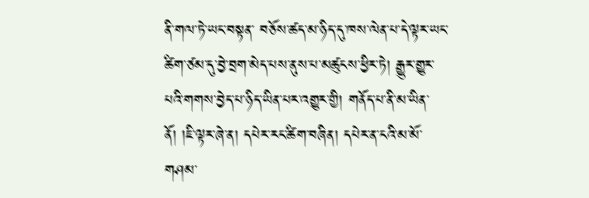ནི་གལ་ཏེ་ཡང་བསྟན་ བཅོས་ཚད་མ་ཉིད་དུ་ཁས་ལེན་པ་དེ་ལྟར་ཡང་ཚིག་ཙམ་དུ་བྱེ་བྲག་མེད་པས་ནུས་པ་མཚུངས་ཕྱིར་ཏེ། རྒྱུར་གྱུར་པའི་གགས་བྱེད་པ་ཉིད་ཡིན་པར་འགྱུར་གྱི། གནོད་པ་ནི་མ་ཡིན་ནོ། །ཇི་ལྟར་ཞེ་ན། དཔེར་རང་ཚིག་བཞིན། དཔེར་ན་ངའི་མ་མོ་གཤམ་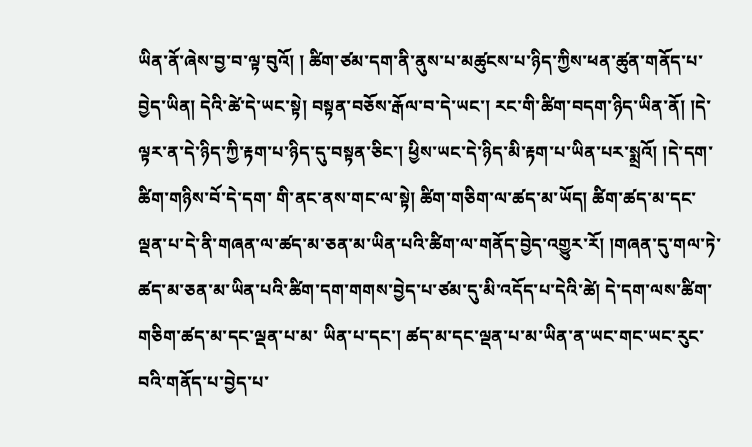ཡིན་ནོ་ཞེས་བྱ་བ་ལྟ་བུའོ། ། ཚིག་ཙམ་དག་ནི་ནུས་པ་མཚུངས་པ་ཉིད་ཀྱིས་ཕན་ཚུན་གནོད་པ་བྱེད་ཡིན། དེའི་ཚེ་དེ་ཡང་སྟེ། བསྟན་བཅོས་རྒོལ་བ་དེ་ཡང་། རང་གི་ཚིག་བདག་ཉིད་ཡིན་ནོ། །དེ་ལྟར་ན་དེ་ཉིད་ཀྱི་རྟག་པ་ཉིད་དུ་བསྟན་ཅིང་། ཕྱིས་ཡང་དེ་ཉིད་མི་རྟག་པ་ཡིན་པར་སྨྲའོ། །དེ་དག་ཚིག་གཉིས་བོ་དེ་དག་ གི་ནང་ནས་གང་ལ་སྟེ། ཚིག་གཅིག་ལ་ཚད་མ་ཡོད། ཚིག་ཚད་མ་དང་ལྡན་པ་དེ་ནི་གཞན་ལ་ཚད་མ་ཅན་མ་ཡིན་པའི་ཚིག་ལ་གནོད་བྱེད་འགྱུར་རོ། །གཞན་དུ་གལ་ཏེ་ཚད་མ་ཅན་མ་ཡིན་པའི་ཚིག་དག་གགས་བྱེད་པ་ཙམ་དུ་མི་འདོད་པ་དེའི་ཚེ། དེ་དག་ལས་ཚིག་གཅིག་ཚད་མ་དང་ལྡན་པ་མ་ ཡིན་པ་དང་། ཚད་མ་དང་ལྡན་པ་མ་ཡིན་ན་ཡང་གང་ཡང་རུང་བའི་གནོད་པ་བྱེད་པ་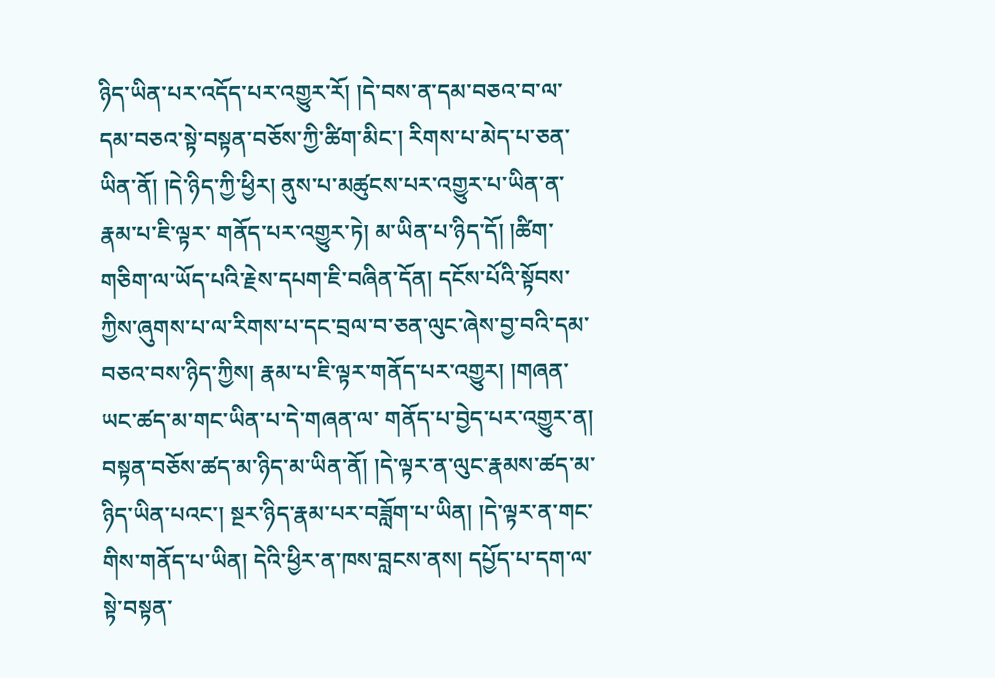ཉིད་ཡིན་པར་འདོད་པར་འགྱུར་རོ། །དེ་བས་ན་དམ་བཅའ་བ་ལ་དམ་བཅའ་སྟེ་བསྟན་བཅོས་ཀྱི་ཚིག་མིང་། རིགས་པ་མེད་པ་ཅན་ཡིན་ནོ། །དེ་ཉིད་ཀྱི་ཕྱིར། ནུས་པ་མཚུངས་པར་འགྱུར་པ་ཡིན་ན་རྣམ་པ་ཇི་ལྟར་ གནོད་པར་འགྱུར་ཏེ། མ་ཡིན་པ་ཉིད་དོ། །ཚིག་གཅིག་ལ་ཡོད་པའི་རྗེས་དཔག་ཇི་བཞིན་དོན། དངོས་པོའི་སྟོབས་ཀྱིས་ཞུགས་པ་ལ་རིགས་པ་དང་བྲལ་བ་ཅན་ལུང་ཞེས་བྱ་བའི་དམ་བཅའ་བས་ཉིད་ཀྱིས། རྣམ་པ་ཇི་ལྟར་གནོད་པར་འགྱུར། །གཞན་ཡང་ཚད་མ་གང་ཡིན་པ་དེ་གཞན་ལ་ གནོད་པ་བྱེད་པར་འགྱུར་ན། བསྟན་བཅོས་ཚད་མ་ཉིད་མ་ཡིན་ནོ། །དེ་ལྟར་ན་ལུང་རྣམས་ཚད་མ་ཉིད་ཡིན་པའང་། སྔར་ཉིད་རྣམ་པར་བཟློག་པ་ཡིན། །དེ་ལྟར་ན་གང་གིས་གནོད་པ་ཡིན། དེའི་ཕྱིར་ན་ཁས་བླངས་ནས། དཔྱོད་པ་དག་ལ་སྟེ་བསྟན་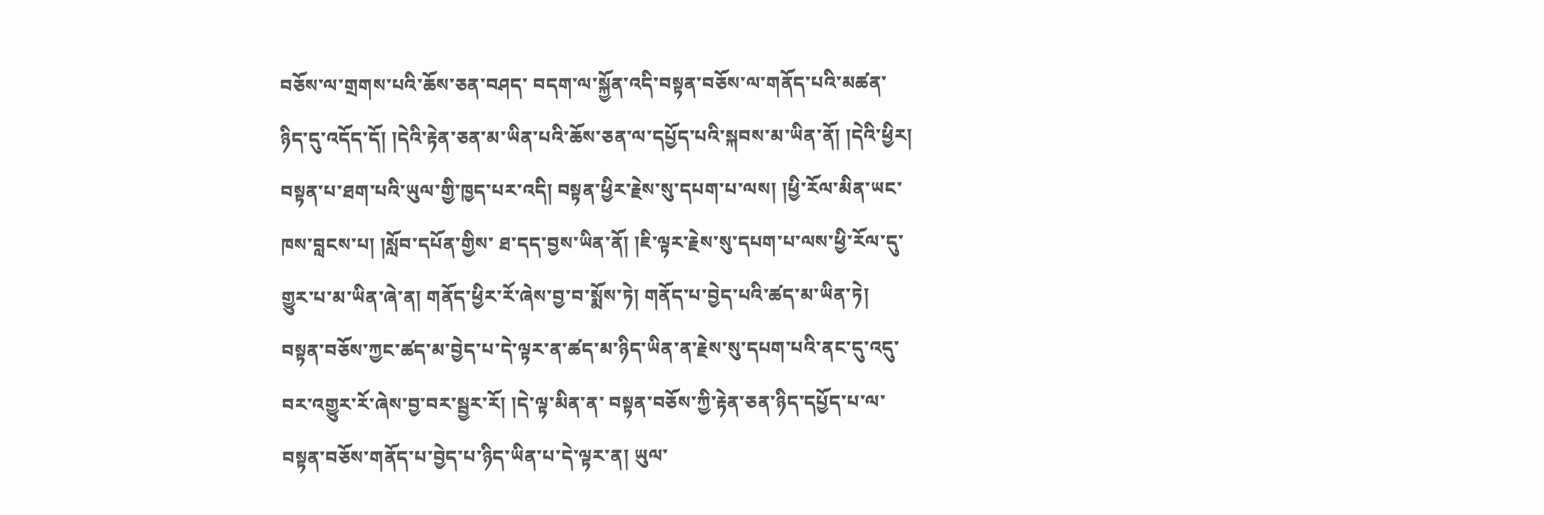བཅོས་ལ་གྲགས་པའི་ཆོས་ཅན་བཤད་ བདག་ལ་སྐྱོན་འདི་བསྟན་བཅོས་ལ་གནོད་པའི་མཚན་ཉིད་དུ་འདོད་དོ། །དེའི་རྟེན་ཅན་མ་ཡིན་པའི་ཆོས་ཅན་ལ་དཔྱོད་པའི་སྐབས་མ་ཡིན་ནོ། །དེའི་ཕྱིར། བསྟན་པ་ཐག་པའི་ཡུལ་གྱི་ཁྱད་པར་འདི། བསྟན་ཕྱིར་རྗེས་སུ་དཔག་པ་ལས། །ཕྱི་རོལ་མིན་ཡང་ཁས་བླངས་པ། །སློབ་དཔོན་གྱིས་ ཐ་དད་བྱས་ཡིན་ནོ། །ཇི་ལྟར་རྗེས་སུ་དཔག་པ་ལས་ཕྱི་རོལ་དུ་གྱུར་པ་མ་ཡིན་ཞེ་ན། གནོད་ཕྱིར་རོ་ཞེས་བྱ་བ་སྨོས་ཏེ། གནོད་པ་བྱེད་པའི་ཚད་མ་ཡིན་ཏེ། བསྟན་བཅོས་ཀྱང་ཚད་མ་བྱེད་པ་དེ་ལྟར་ན་ཚད་མ་ཉིད་ཡིན་ན་རྗེས་སུ་དཔག་པའི་ནང་དུ་འདུ་བར་འགྱུར་རོ་ཞེས་བྱ་བར་སྦྱར་རོ། །དེ་ལྟ་མིན་ན་ བསྟན་བཅོས་ཀྱི་རྟེན་ཅན་ཉིད་དཔྱོད་པ་ལ་བསྟན་བཅོས་གནོད་པ་བྱེད་པ་ཉིད་ཡིན་པ་དེ་ལྟར་ན། ཡུལ་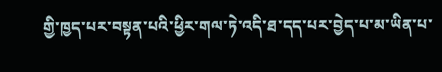གྱི་ཁྱད་པར་བསྟན་པའི་ཕྱིར་གལ་ཏེ་འདི་ཐ་དད་པར་བྱེད་པ་མ་ཡིན་པ་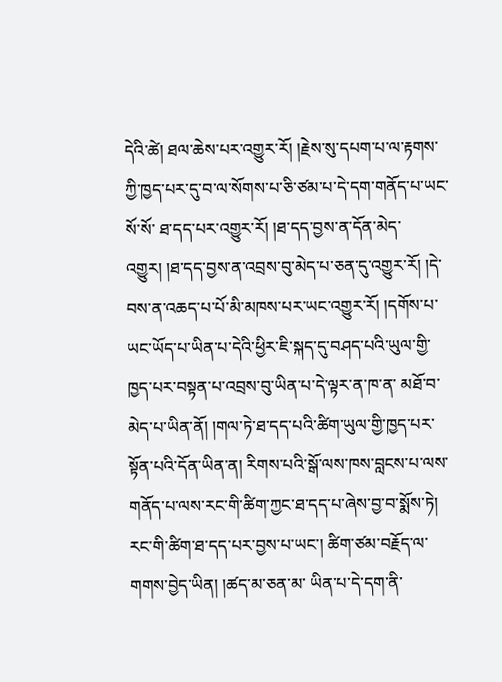དེའི་ཚེ། ཐལ་ཆེས་པར་འགྱུར་རོ། །རྗེས་སུ་དཔག་པ་ལ་རྟགས་ཀྱི་ཁྱད་པར་དུ་བ་ལ་སོགས་པ་ཅི་ཙམ་པ་དེ་དག་གནོད་པ་ཡང་སོ་སོ་ ཐ་དད་པར་འགྱུར་རོ། །ཐ་དད་བྱས་ན་དོན་མེད་འགྱུར། །ཐ་དད་བྱས་ན་འབྲས་བུ་མེད་པ་ཅན་དུ་འགྱུར་རོ། །དེ་བས་ན་འཆད་པ་པོ་མི་མཁས་པར་ཡང་འགྱུར་རོ། །དགོས་པ་ཡང་ཡོད་པ་ཡིན་པ་དེའི་ཕྱིར་ཇི་སྐད་དུ་བཤད་པའི་ཡུལ་གྱི་ཁྱད་པར་བསྟན་པ་འབྲས་བུ་ཡིན་པ་དེ་ལྟར་ན་ཁ་ན་ མཐོ་བ་མེད་པ་ཡིན་ནོ། །གལ་ཏེ་ཐ་དད་པའི་ཚིག་ཡུལ་གྱི་ཁྱད་པར་སྟོན་པའི་དོན་ཡིན་ན། རིགས་པའི་སྒོ་ལས་ཁས་བླངས་པ་ལས་གནོད་པ་ལས་རང་གི་ཚིག་ཀྱང་ཐ་དད་པ་ཞེས་བྱ་བ་སྨོས་ཏེ། རང་གི་ཚིག་ཐ་དད་པར་བྱས་པ་ཡང་། ཚིག་ཙམ་བརྗོད་ལ་གགས་བྱེད་ཡིན། །ཚད་མ་ཅན་མ་ ཡིན་པ་དེ་དག་ནི་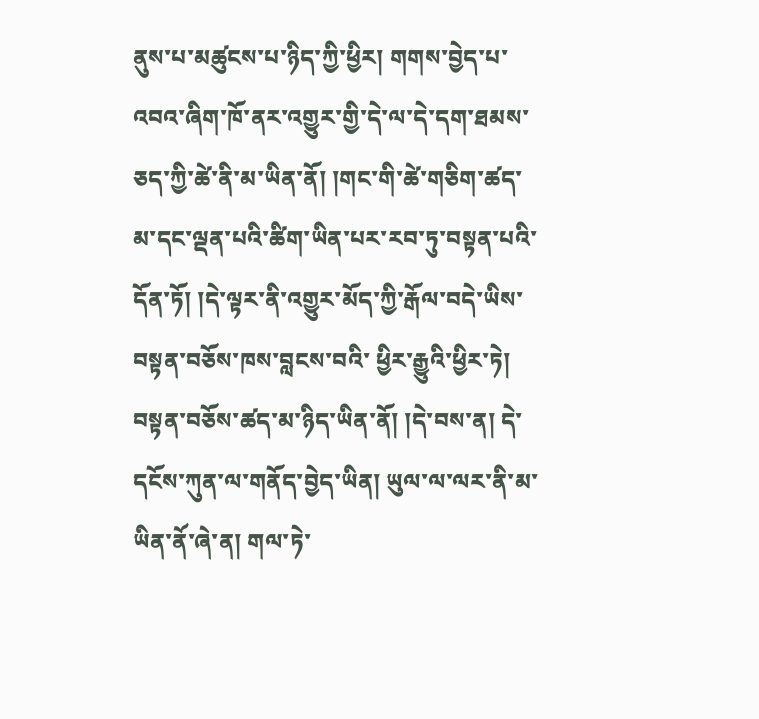ནུས་པ་མཚུངས་པ་ཉིད་ཀྱི་ཕྱིར། གགས་བྱེད་པ་འབའ་ཞིག་ཁོ་ནར་འགྱུར་གྱི་དེ་ལ་དེ་དག་ཐམས་ཅད་ཀྱི་ཚེ་ནི་མ་ཡིན་ནོ། །གང་གི་ཚེ་གཅིག་ཚད་མ་དང་ལྡན་པའི་ཚིག་ཡིན་པར་རབ་ཏུ་བསྟན་པའི་དོན་ཏོ། །དེ་ལྟར་ནི་འགྱུར་མོད་ཀྱི་རྒོལ་བདེ་ཡིས་བསྟན་བཅོས་ཁས་བླངས་བའི་ ཕྱིར་རྒྱུའི་ཕྱིར་ཏེ། བསྟན་བཅོས་ཚད་མ་ཉིད་ཡིན་ནོ། །དེ་བས་ན། དེ་དངོས་ཀུན་ལ་གནོད་བྱེད་ཡིན། ཡུལ་ལ་ལར་ནི་མ་ཡིན་ནོ་ཞེ་ན། གལ་ཏེ་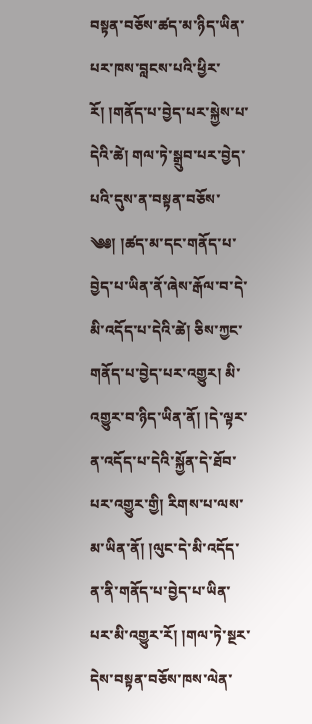བསྟན་བཅོས་ཚད་མ་ཉིད་ཡིན་པར་ཁས་བླངས་པའི་ཕྱིར་རོ། །གནོད་པ་བྱེད་པར་སྐྱེས་པ་དེའི་ཚེ། གལ་ཏེ་སྒྲུབ་པར་བྱེད་པའི་དུས་ན་བསྟན་བཅོས་ ༄༅། །ཚད་མ་དང་གནོད་པ་བྱེད་པ་ཡིན་ནོ་ཞེས་རྒོལ་བ་དེ་མི་འདོད་པ་དེའི་ཚེ། ཅིས་ཀྱང་གནོད་པ་བྱེད་པར་འགྱུར། མི་འགྱུར་བ་ཉིད་ཡིན་ནོ། །དེ་ལྟར་ན་འདོད་པ་དེའི་སྐྱོན་དེ་ཐོབ་པར་འགྱུར་གྱི། རིགས་པ་ལས་མ་ཡིན་ནོ། །ལུང་དེ་མི་འདོད་ན་ནི་གནོད་པ་བྱེད་པ་ཡིན་ པར་མི་འགྱུར་རོ། །གལ་ཏེ་སྔར་དེས་བསྟན་བཅོས་ཁས་ལེན་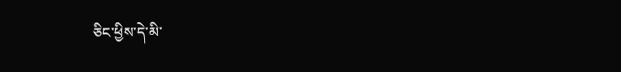ཅིང་ཕྱིས་དེ་མི་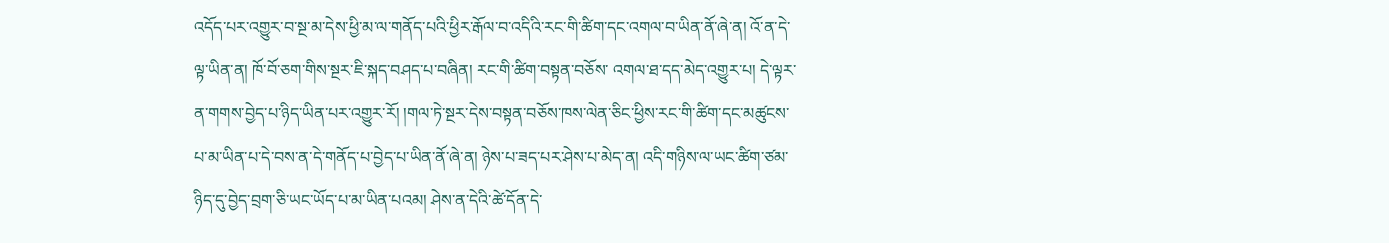འདོད་པར་འགྱུར་བ་སྔ་མ་དེས་ཕྱི་མ་ལ་གནོད་པའི་ཕྱིར་རྒོལ་བ་འདིའི་རང་གི་ཚིག་དང་འགལ་བ་ཡིན་ནོ་ཞེ་ན། འོ་ན་དེ་ལྟ་ཡིན་ན། ཁོ་བོ་ཅག་གིས་སྔར་ཇི་སྐད་བཤད་པ་བཞིན། རང་གི་ཚིག་བསྟན་བཅོས་ འགལ་ཐ་དད་མེད་འགྱུར་པ། དེ་ལྟར་ན་གགས་བྱེད་པ་ཉིད་ཡིན་པར་འགྱུར་རོ། །གལ་ཏེ་སྔར་དེས་བསྟན་བཅོས་ཁས་ལེན་ཅིང་ཕྱིས་རང་གི་ཚིག་དང་མཚུངས་པ་མ་ཡིན་པ་དེ་བས་ན་དེ་གནོད་པ་བྱེད་པ་ཡིན་ནོ་ཞེ་ན། ཉེས་པ་ཟད་པར་ཤེས་པ་མེད་ན། འདི་གཉིས་ལ་ཡང་ཚིག་ཙམ་ ཉིད་དུ་བྱེད་བྲག་ཅི་ཡང་ཡོད་པ་མ་ཡིན་པའམ། ཤེས་ན་དེའི་ཚེ་དོན་དེ་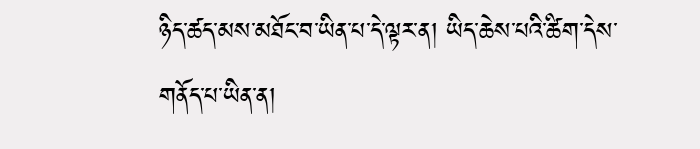ཉིད་ཚད་མས་མཐོང་བ་ཡིན་པ་དེ་ལྟར་ན། ཡིད་ཆེས་པའི་ཚིག་དེས་གནོད་པ་ཡིན་ན།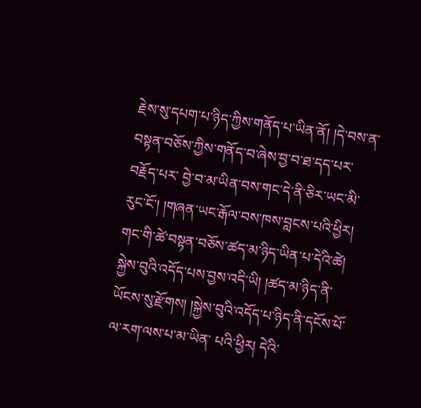རྗེས་སུ་དཔག་པ་ཉིད་ཀྱིས་གནོད་པ་ཡིན་ནོ། །དེ་བས་ན་བསྟན་བཅོས་ཀྱིས་གནོད་བ་ཞེས་བྱ་བ་ཐ་དད་པར་བརྗོད་པར་ བྱེ་བ་མ་ཡིན་བས་གང་དེ་ནི་ཅིར་ཡང་མི་རུང་ངོ་། །གཞན་ཡང་རྒོལ་བས་ཁས་བླངས་པའི་ཕྱིར། གང་གི་ཚེ་བསྟན་བཅོས་ཚད་མ་ཉིད་ཡིན་པ་དེའི་ཚེ། སྐྱེས་བུའི་འདོད་པས་བྱས་འདི་ཡི། །ཚད་མ་ཉིད་ནི་ཡོངས་སུ་རྫོགས། །སྐྱེས་བུའི་འདོད་པ་ཉིད་ནི་དངོས་པོ་ལ་རག་ལས་པ་མ་ཡིན་ པའི་ཕྱིར། དེའི་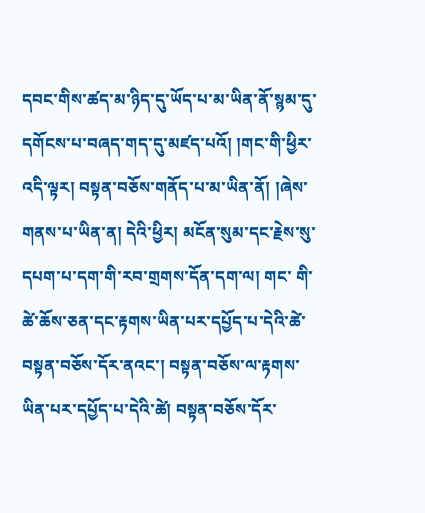དབང་གིས་ཚད་མ་ཉིད་དུ་ཡོད་པ་མ་ཡིན་ནོ་སྙམ་དུ་དགོངས་པ་བཞད་གད་དུ་མཛད་པའོ། །གང་གི་ཕྱིར་འདི་ལྟར། བསྟན་བཅོས་གནོད་པ་མ་ཡིན་ནོ། །ཞེས་གནས་པ་ཡིན་ན། དེའི་ཕྱིར། མངོན་སུམ་དང་རྗེས་སུ་དཔག་པ་དག་གི་རབ་གྲགས་དོན་དག་ལ། གང་ གི་ཚེ་ཆོས་ཅན་དང་རྟགས་ཡིན་པར་དཔྱོད་པ་དེའི་ཚེ་བསྟན་བཅོས་དོར་ནའང་། བསྟན་བཅོས་ལ་རྟགས་ཡིན་པར་དཔྱོད་པ་དེའི་ཚེ། བསྟན་བཅོས་དོར་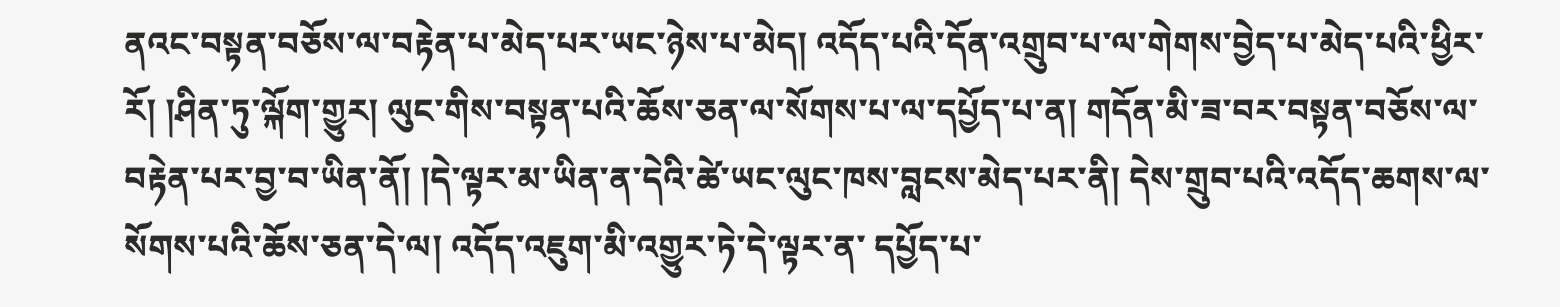ནའང་བསྟན་བཅོས་ལ་བརྟེན་པ་མེད་པར་ཡང་ཉེས་པ་མེད། འདོད་པའི་དོན་འགྲུབ་པ་ལ་གེགས་བྱེད་པ་མེད་པའི་ཕྱིར་རོ། །ཤིན་ཏུ་ལྐོག་གྱུར། ལུང་གིས་བསྟན་པའི་ཆོས་ཅན་ལ་སོགས་པ་ལ་དཔྱོད་པ་ན། གདོན་མི་ཟ་བར་བསྟན་བཅོས་ལ་བརྟེན་པར་བྱ་བ་ཡིན་ནོ། །དེ་ལྟར་མ་ཡིན་ན་དེའི་ཚེ་ཡང་ལུང་ཁས་བླངས་མེད་པར་ནི། དེས་གྲུབ་པའི་འདོད་ཆགས་ལ་སོགས་པའི་ཆོས་ཅན་དེ་ལ། འདོད་འཇུག་མི་འགྱུར་ཏེ་དེ་ལྟར་ན་ དཔྱོད་པ་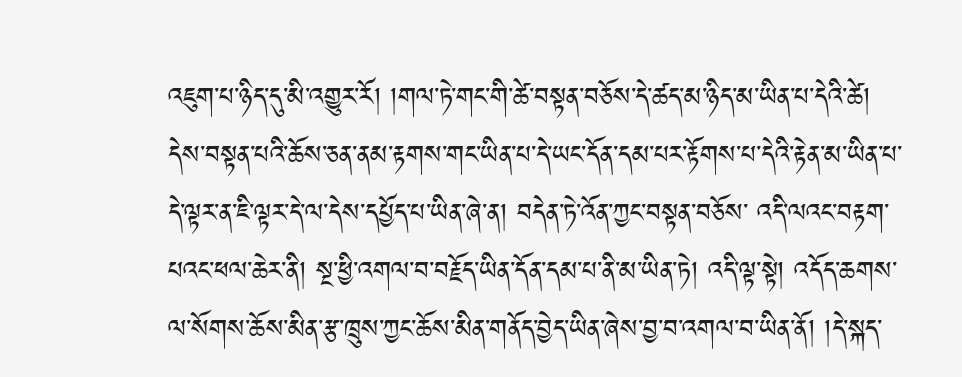འཇུག་པ་ཉིད་དུ་མི་འགྱུར་རོ། །གལ་ཏེ་གང་གི་ཚེ་བསྟན་བཅོས་དེ་ཚད་མ་ཉིད་མ་ཡིན་པ་དེའི་ཚེ། དེས་བསྟན་པའི་ཆོས་ཅན་ནམ་རྟགས་གང་ཡིན་པ་དེ་ཡང་དོན་དམ་པར་རྟོགས་པ་དེའི་རྟེན་མ་ཡིན་པ་དེ་ལྟར་ན་ཇི་ལྟར་དེ་ལ་དེས་དཔྱོད་པ་ཡིན་ཞེ་ན། བདེན་ཏེ་འོན་ཀྱང་བསྟན་བཅོས་ འདི་ལའང་བརྟག་པའང་ཕལ་ཆེར་ནི། སྔ་ཕྱི་འགལ་བ་བརྗོད་ཡིན་དོན་དམ་པ་ནི་མ་ཡིན་ཏེ། འདི་ལྟ་སྟེ། འདོད་ཆགས་ལ་སོགས་ཆོས་མིན་རྩ་ཁྲུས་ཀྱང་ཆོས་མིན་གནོད་བྱེད་ཡིན་ཞེས་བྱ་བ་འགལ་བ་ཡིན་ནོ། །དེ་སྐད་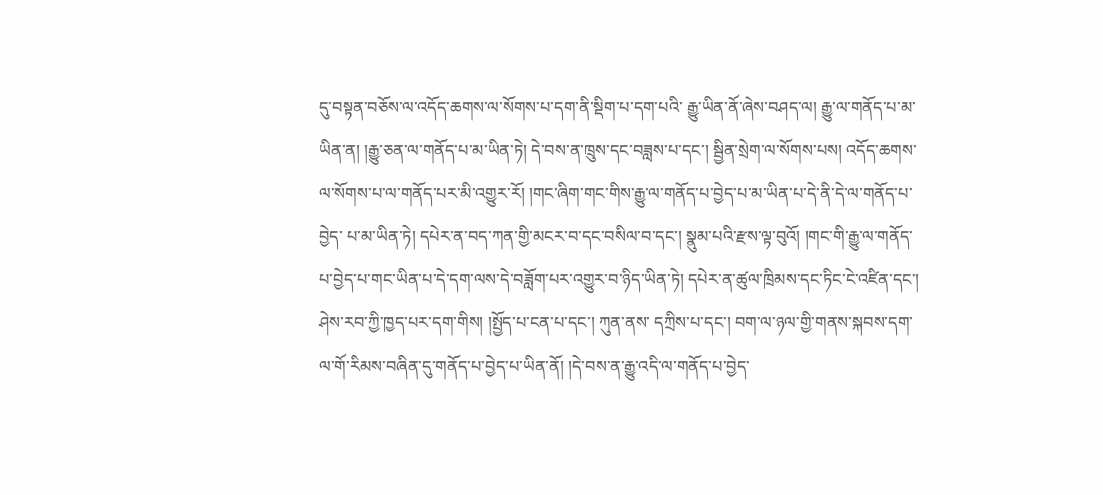དུ་བསྟན་བཅོས་ལ་འདོད་ཆགས་ལ་སོགས་པ་དག་ནི་སྡིག་པ་དག་པའི་ རྒྱུ་ཡིན་ནོ་ཞེས་བཤད་ལ། རྒྱུ་ལ་གནོད་པ་མ་ཡིན་ན། །རྒྱུ་ཅན་ལ་གནོད་པ་མ་ཡིན་ཏེ། དེ་བས་ན་ཁྲུས་དང་བཟླས་པ་དང་། སྦྱིན་སྲེག་ལ་སོགས་པས། འདོད་ཆགས་ལ་སོགས་པ་ལ་གནོད་པར་མི་འགྱུར་རོ། །གང་ཞིག་གང་གིས་རྒྱུ་ལ་གནོད་པ་བྱེད་པ་མ་ཡིན་པ་དེ་ནི་དེ་ལ་གནོད་པ་བྱེད་ པ་མ་ཡིན་ཏེ། དཔེར་ན་བད་ཀན་གྱི་མངར་བ་དང་བསིལ་བ་དང་། སྣུམ་པའི་རྫས་ལྟ་བུའོ། །གང་གི་རྒྱུ་ལ་གནོད་པ་བྱེད་པ་གང་ཡིན་པ་དེ་དག་ལས་དེ་བཟློག་པར་འགྱུར་བ་ཉིད་ཡིན་ཏེ། དཔེར་ན་ཚུལ་ཁྲིམས་དང་ཏིང་ངེ་འཛིན་དང་། ཤེས་རབ་ཀྱི་ཁྱད་པར་དག་གིས། །སྤྱོད་པ་ངན་པ་དང་། ཀུན་ནས་ དཀྲིས་པ་དང་། བག་ལ་ཉལ་གྱི་གནས་སྐབས་དག་ལ་གོ་རིམས་བཞིན་དུ་གནོད་པ་བྱེད་པ་ཡིན་ནོ། །དེ་བས་ན་རྒྱུ་འདི་ལ་གནོད་པ་བྱེད་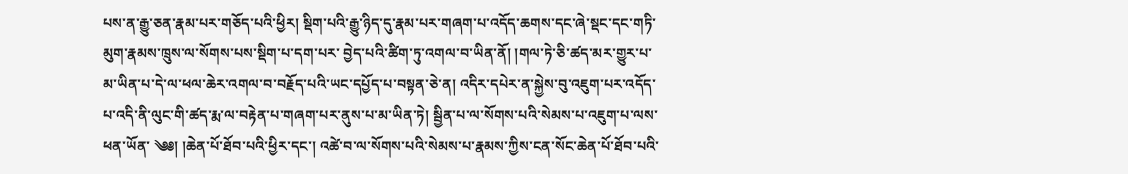པས་ན་རྒྱུ་ཅན་རྣམ་པར་གཅོད་པའི་ཕྱིར། སྡིག་པའི་རྒྱུ་ཉིད་དུ་རྣམ་པར་གཞག་པ་འདོད་ཆགས་དང་ཞེ་སྡང་དང་གཏི་མུག་རྣམས་ཁྲུས་ལ་སོགས་པས་སྡིག་པ་དག་པར་ བྱེད་པའི་ཚིག་ཏུ་འགལ་བ་ཡིན་ནོ། །གལ་ཏེ་ཅི་ཚད་མར་གྱུར་པ་མ་ཡིན་པ་དེ་ལ་ཕལ་ཆེར་འགལ་བ་བརྗོད་པའི་ཡང་དཔྱོད་པ་བསྟན་ཅེ་ན། འདིར་དཔེར་ན་སྐྱེས་བུ་འཇུག་པར་འདོད་པ་འདི་ནི་ལུང་གི་ཚད་རྨ་ལ་བརྟེན་པ་གཞག་པར་ནུས་པ་མ་ཡིན་ཏེ། སྦྱིན་པ་ལ་སོགས་པའི་སེམས་པ་འཇུག་པ་ལས་ཕན་ཡོན་ ༄༅། །ཆེན་པོ་ཐོབ་པའི་ཕྱིར་དང་། འཚེ་བ་ལ་སོགས་པའི་སེམས་པ་རྣམས་ཀྱིས་ངན་སོང་ཆེན་པོ་ཐོབ་པའི་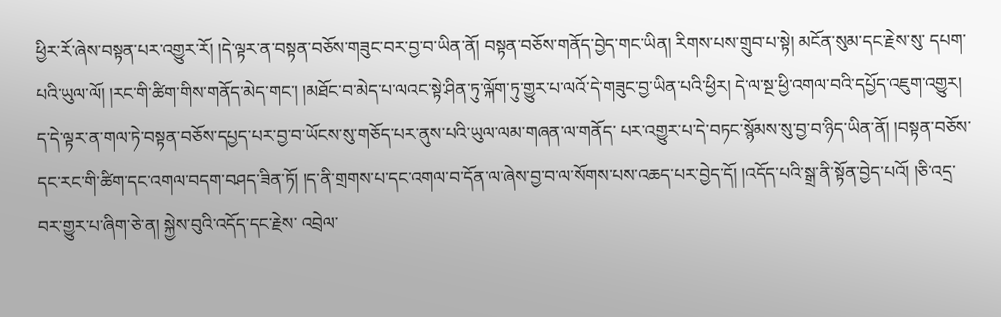ཕྱིར་རོ་ཞེས་བསྟན་པར་འགྱུར་རོ། །དེ་ལྟར་ན་བསྟན་བཅོས་གཟུང་བར་བྱ་བ་ཡིན་ནོ། བསྟན་བཅོས་གནོད་བྱེད་གང་ཡིན། རིགས་པས་གྲུབ་པ་སྟེ། མངོན་སུམ་དང་རྗེས་སུ་ དཔག་པའི་ཡུལ་ལོ། །རང་གི་ཚིག་གིས་གནོད་མེད་གང་། །མཐོང་བ་མེད་པ་ལའང་སྟེ་ཤིན་ཏུ་ལྐོག་ཏུ་གྱུར་པ་ལའོ་དེ་གཟུང་བྱ་ཡིན་པའི་ཕྱིར། དེ་ལ་སྔ་ཕྱི་འགལ་བའི་དཔྱོད་འཇུག་འགྱུར། ད་དེ་ལྟར་ན་གལ་ཏེ་བསྟན་བཅོས་དཔྱད་པར་བྱ་བ་ཡོངས་སུ་གཅོད་པར་ནུས་པའི་ཡུལ་ལམ་གཞན་ལ་གནོད་ པར་འགྱུར་པ་དེ་བཏང་སྙོམས་སུ་བྱ་བ་ཉིད་ཡིན་ནོ། །བསྟན་བཅོས་དང་རང་གི་ཚིག་དང་འགལ་བདག་བཤད་ཟིན་ཏོ། །ད་ནི་གྲགས་པ་དང་འགལ་བ་དོན་ལ་ཞེས་བྱ་བ་ལ་སོགས་པས་འཆད་པར་བྱེད་དོ། །འདོད་པའི་སྒྲ་ནི་སྟོན་བྱེད་པའོ། །ཅི་འདྲ་བར་གྱུར་པ་ཞིག་ཅེ་ན། སྐྱེས་བུའི་འདོད་དང་རྗེས་ འབྲེལ་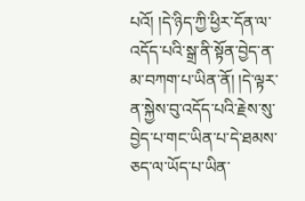པའོ། །དེ་ཉིད་ཀྱི་ཕྱིར་དོན་ལ་འདོད་པའི་སྒྲ་ནི་སྟོན་བྱེད་ན་མ་བཀག་པ་ཡིན་ནོ། །དེ་ལྟར་ན་སྐྱེས་བུ་འདོད་པའི་རྗེས་སུ་བྱེད་པ་གང་ཡིན་པ་དེ་ཐམས་ཅད་ལ་ཡོད་པ་ཡིན་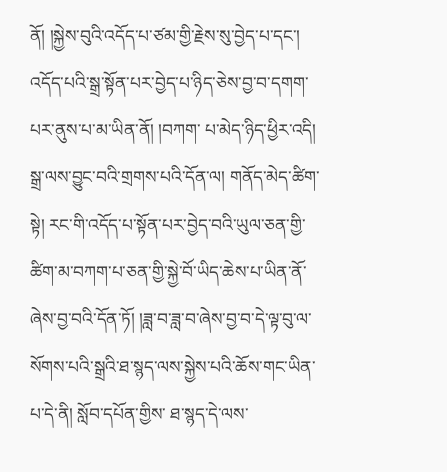ནོ། །སྐྱེས་བུའི་འདོད་པ་ཙམ་གྱི་རྗེས་སུ་བྱེད་པ་དང་། འདོད་པའི་སྒྲ་སྟོན་པར་བྱེད་པ་ཉིད་ཅེས་བྱ་བ་དགག་པར་ནུས་པ་མ་ཡིན་ནོ། །བཀག་ པ་མེད་ཉིད་ཕྱིར་འདི། སྒྲ་ལས་བྱུང་བའི་གྲགས་པའི་དོན་ལ། གནོད་མེད་ཚིག་སྟེ། རང་གི་འདོད་པ་སྟོན་པར་བྱེད་བའི་ཡུལ་ཅན་གྱི་ཚིག་མ་བཀག་པ་ཅན་གྱི་སྐྱེ་བོ་ཡིད་ཆེས་པ་ཡིན་ནོ་ཞེས་བྱ་བའི་དོན་ཏོ། །ཟླ་བ་ཟླ་བ་ཞེས་བྱ་བ་དེ་ལྟ་བུ་ལ་སོགས་པའི་སྒྲའི་ཐ་སྙད་ལས་སྐྱེས་པའི་ཆོས་གང་ཡིན་པ་དེ་ནི། སློབ་དཔོན་གྱིས་ ཐ་སྙད་དེ་ལས་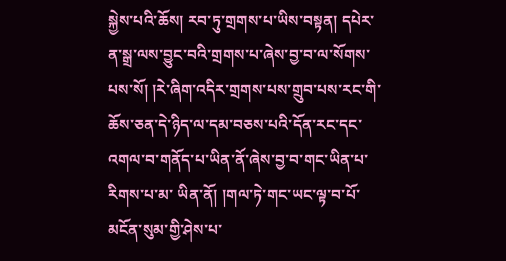སྐྱེས་པའི་ཆོས། རབ་ཏུ་གྲགས་པ་ཡིས་བསྟན། དཔེར་ན་སྒྲ་ལས་བྱུང་བའི་གྲགས་པ་ཞེས་བྱ་བ་ལ་སོགས་པས་སོ། །རེ་ཞིག་འདིར་གྲགས་པས་གྲུབ་པས་རང་གི་ཆོས་ཅན་དེ་ཉིད་ལ་དམ་བཅས་པའི་དོན་རང་དང་འགལ་བ་གནོད་པ་ཡིན་ནོ་ཞེས་བྱ་བ་གང་ཡིན་པ་རིགས་པ་མ་ ཡིན་ནོ། །གལ་ཏེ་གང་ཡང་ལྟ་བ་པོ་མངོན་སུམ་གྱི་ཤེས་པ་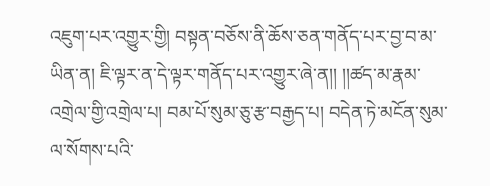འཇུག་པར་འགྱུར་གྱི། བསྟན་བཅོས་ནི་ཆོས་ཅན་གནོད་པར་བྱ་བ་མ་ཡིན་ན། ཇི་ལྟར་ན་དེ་ལྟར་གནོད་པར་འགྱུར་ཞེ་ན།། །།ཚད་མ་རྣམ་འགྲེལ་གྱི་འགྲེལ་པ། བམ་པོ་སུམ་ཅུ་རྩ་བརྒྱད་པ། བདེན་ཏེ་མངོན་སུམ་ལ་སོགས་པའི་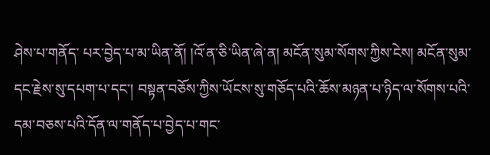ཤེས་པ་གནོད་ པར་བྱེད་པ་མ་ཡིན་ནོ། །འོ་ན་ཅི་ཡིན་ཞེ་ན། མངོན་སུམ་སོགས་ཀྱིས་ངེས། མངོན་སུམ་དང་རྗེས་སུ་དཔག་པ་དང་། བསྟན་བཅོས་ཀྱིས་ཡོངས་སུ་གཅོད་པའི་ཆོས་མཉན་པ་ཉིད་ལ་སོགས་པའི་དམ་བཅས་པའི་དོན་ལ་གནོད་པ་བྱེད་པ་གང་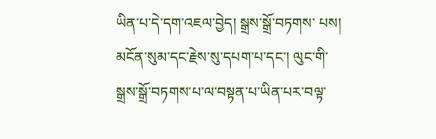ཡིན་པ་དེ་དག་འཇལ་བྱེད། སྒྲས་སྒྲོ་བཏགས་ པས། མངོན་སུམ་དང་རྗེས་སུ་དཔག་པ་དང་། ལུང་གི་སྒྲས་སྒྲོ་བཏགས་པ་ལ་བསྟན་པ་ཡིན་པར་བལྟ་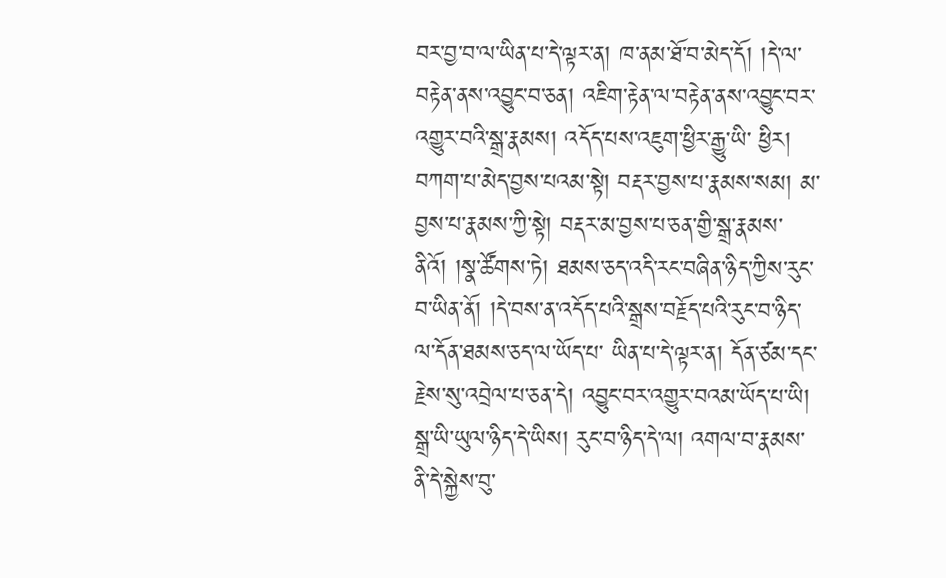བར་བྱ་བ་ལ་ཡིན་པ་དེ་ལྟར་ན། ཁ་ནམ་ཐོ་བ་མེད་དོ། །དེ་ལ་བརྟེན་ནས་འབྱུང་བ་ཅན། འཇིག་རྟེན་ལ་བརྟེན་ནས་འབྱུང་བར་འགྱུར་བའི་སྒྲ་རྣམས། འདོད་པས་འཇུག་ཕྱིར་རྒྱུ་ཡི་ ཕྱིར། བཀག་པ་མེད་བྱས་པའམ་སྟེ། བརྡར་བྱས་པ་རྣམས་སམ། མ་བྱས་པ་རྣམས་ཀྱི་སྟེ། བརྡར་མ་བྱས་པ་ཅན་གྱི་སྒྲ་རྣམས་ནིའོ། །སྣ་ཚོགས་ཏེ། ཐམས་ཅད་འདི་རང་བཞིན་ཉིད་ཀྱིས་རུང་བ་ཡིན་ནོ། །དེ་བས་ན་འདོད་པའི་སྒྲས་བརྗོད་པའི་རུང་བ་ཉིད་ལ་དོན་ཐམས་ཅད་ལ་ཡོད་པ་ ཡིན་པ་དེ་ལྟར་ན། དོན་ཙམ་དང་རྗེས་སུ་འབྲེལ་པ་ཅན་དེ། འབྱུང་བར་འགྱུར་བའམ་ཡོད་པ་ཡི། སྒྲ་ཡི་ཡུལ་ཉིད་དེ་ཡིས། རུང་བ་ཉིད་དེ་ལ། འགལ་བ་རྣམས་ནི་དེ་སྐྱེས་བུ་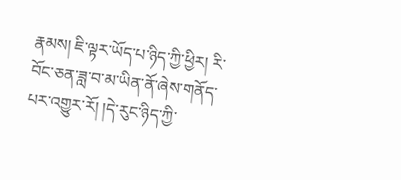རྣམས། ཇི་ལྟར་ཡོད་པ་ཉིད་ཀྱི་ཕྱིར། རི་བོང་ཅན་ཟླ་བ་མ་ཡིན་ནོ་ཞེས་གནོད་པར་འགྱུར་རོ། །དེ་རུང་ཉིད་ཀྱི་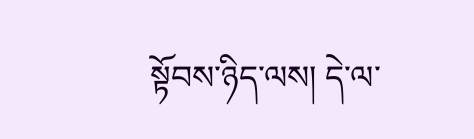སྟོབས་ཉིད་ལས། དེ་ལ་